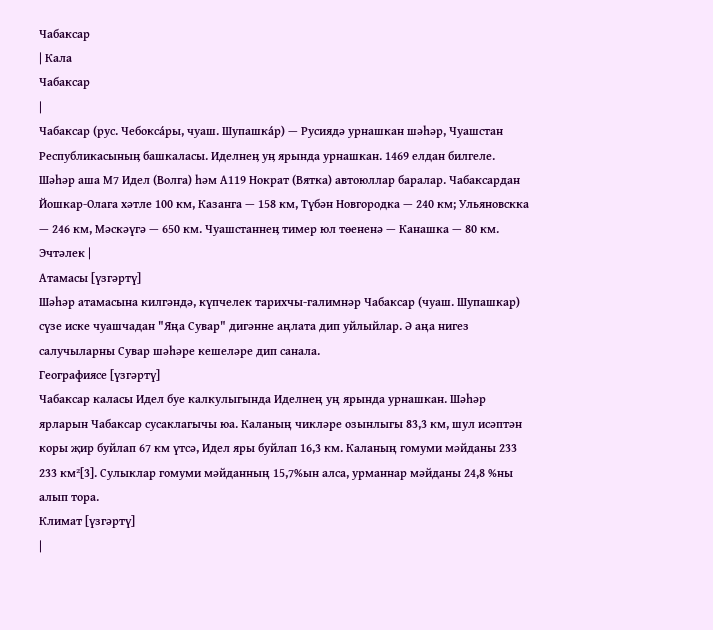Чабаксар
| Кала
Чабаксар
|
Чабаксар (рус. Чебокса́ры, чуаш. Шупашка́р) — Русиядә урнашкан шәһәр, Чуашстан Республикасыныӊ башкаласы. Иделнеӊ уӊ ярында урнашкан. 1469 елдан билгеле.
Шәһәр аша М7 Идел (Волга) һәм А119 Нократ (Вятка) автоюллар баралар. Чабаксардан Йошкар-Олага хәтле 100 км, Казанга — 158 км, Түбән Новгородка — 240 км; Ульяновскка — 246 км, Мәскәүгә — 650 км. Чуашстаннеӊ тимер юл төененә — Канашка — 80 км.
Эчтәлек |
Атамасы [үзгәртү]
Шәһәр атамасына килгәндә, күпчелек тарихчы-галимнәр Чабаксар (чуаш. Шупашкар) сүзе иске чуашчадан "Яңа Сувар" дигәнне аңлата дип уйлыйлар. Ә аңа нигез салучыларны Сувар шәһәре кешеләре дип санала.
Географиясе [үзгәртү]
Чабаксар каласы Идел буе калкулыгында Иделнең уң ярында урнашкан. Шәһәр ярларын Чабаксар сусаклагычы юа. Каланың чикләре озынлыгы 83,3 км, шул исәптән коры җир буйлап 67 км үтсә, Идел яры буйлап 16,3 км. Каланың гомуми мәйданы 233 233 км²[3]. Сулыклар гомуми мәйданның 15,7%ын алса, урманнар мәйданы 24,8 %ны алып тора.
Климат [үзгәртү]
|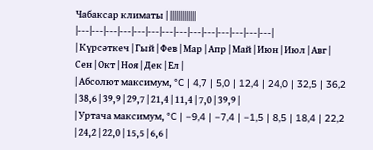Чабаксар климаты | |||||||||||||
|---|---|---|---|---|---|---|---|---|---|---|---|---|---|
| Күрсәткеч | Гый | Фев | Мар | Апр | Май | Июн | Июл | Авг | Сен | Окт | Ноя | Дек | Ел |
| Абсолют максимум, °C | 4,7 | 5,0 | 12,4 | 24,0 | 32,5 | 36,2 | 38,6 | 39,9 | 29,7 | 21,4 | 11,4 | 7,0 | 39,9 |
| Уртача максимум, °C | −9,4 | −7,4 | −1,5 | 8,5 | 18,4 | 22,2 | 24,2 | 22,0 | 15,5 | 6,6 |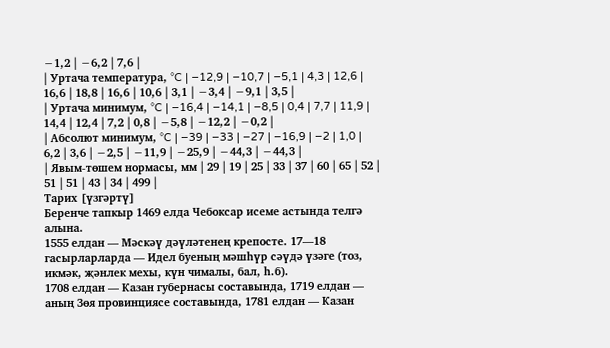−1,2 | −6,2 | 7,6 |
| Уртача температура, °C | −12,9 | −10,7 | −5,1 | 4,3 | 12,6 | 16,6 | 18,8 | 16,6 | 10,6 | 3,1 | −3,4 | −9,1 | 3,5 |
| Уртача минимум, °C | −16,4 | −14,1 | −8,5 | 0,4 | 7,7 | 11,9 | 14,4 | 12,4 | 7,2 | 0,8 | −5,8 | −12,2 | −0,2 |
| Абсолют минимум, °C | −39 | −33 | −27 | −16,9 | −2 | 1,0 | 6,2 | 3,6 | −2,5 | −11,9 | −25,9 | −44,3 | −44,3 |
| Явым-төшем нормасы, мм | 29 | 19 | 25 | 33 | 37 | 60 | 65 | 52 | 51 | 51 | 43 | 34 | 499 |
Тарих [үзгәртү]
Беренче тапкыр 1469 елда Чебоксар исеме астында телгә алына.
1555 елдан — Мәскәү дәүләтенең крепосте. 17—18 гасырларларда — Идел буеның мәшһүр сәүдә үзәге (тоз, икмәк, җәнлек мехы, күн чималы, бал, һ.б).
1708 елдан — Казан губернасы составында, 1719 елдан — аның Зөя провинциясе составында, 1781 елдан — Казан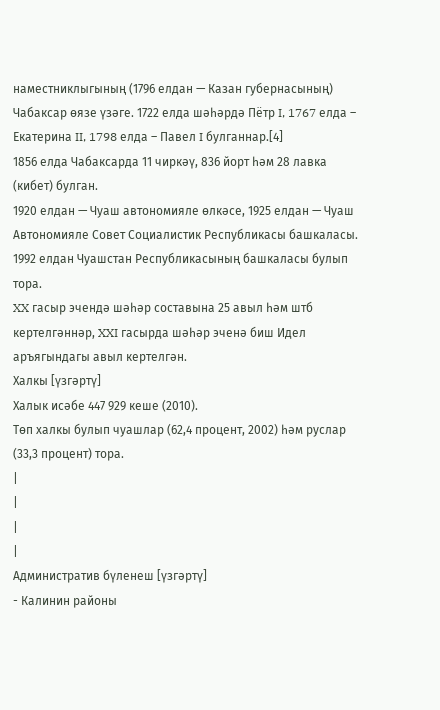наместниклыгының (1796 елдан — Казан губернасының) Чабаксар өязе үзәге. 1722 елда шәһәрдә Пётр I, 1767 елда – Екатерина II, 1798 елда – Павел I булганнар.[4]
1856 елда Чабаксарда 11 чиркәү, 836 йорт һәм 28 лавка (кибет) булган.
1920 елдан — Чуаш автономияле өлкәсе, 1925 елдан — Чуаш Автономияле Совет Социалистик Республикасы башкаласы. 1992 елдан Чуашстан Республикасының башкаласы булып тора.
XX гасыр эчендә шәһәр составына 25 авыл һәм штб кертелгәннәр, XXI гасырда шәһәр эченә биш Идел аръягындагы авыл кертелгән.
Халкы [үзгәртү]
Халык исәбе 447 929 кеше (2010).
Төп халкы булып чуашлар (62,4 процент, 2002) һәм руслар (33,3 процент) тора.
|
|
|
|
Административ бүленеш [үзгәртү]
- Калинин районы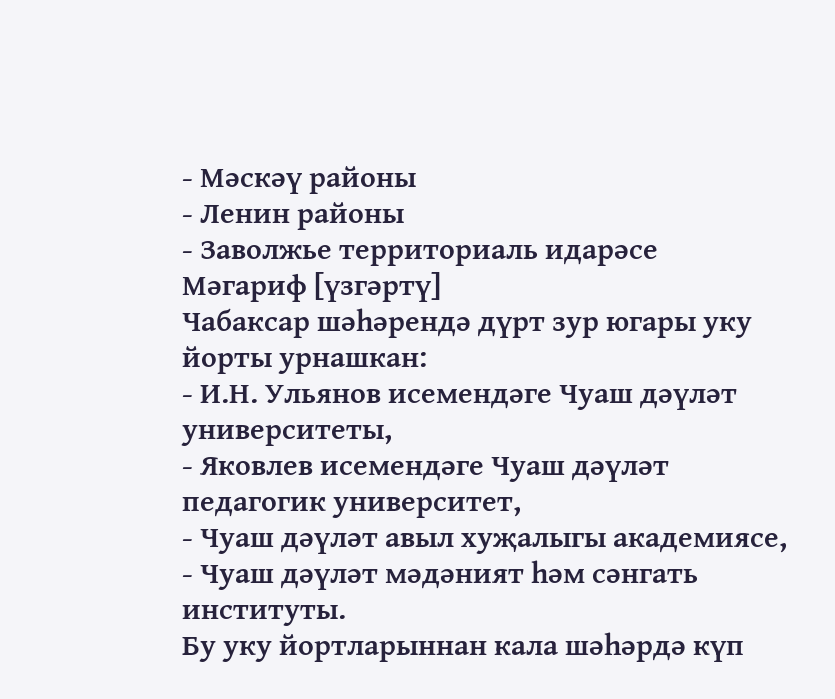- Мәскәү районы
- Ленин районы
- Заволжье территориаль идарәсе
Мәгариф [үзгәртү]
Чабаксар шәһәрендә дүрт зур югары уку йорты урнашкан:
- И.Н. Ульянов исемендәге Чуаш дәүләт университеты,
- Яковлев исемендәге Чуаш дәүләт педагогик университет,
- Чуаш дәүләт авыл хуҗалыгы академиясе,
- Чуаш дәүләт мәдәният һәм сәнгать институты.
Бу уку йортларыннан кала шәһәрдә күп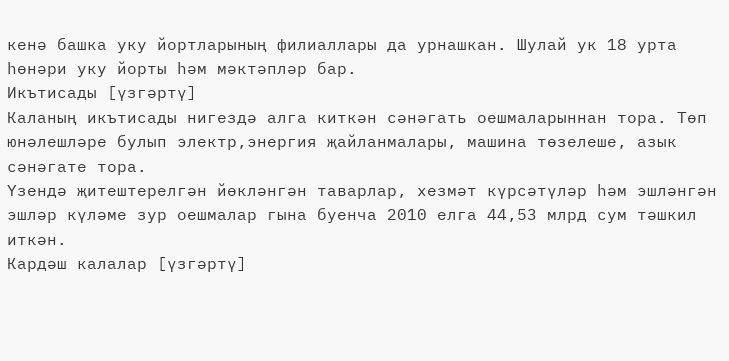кенә башка уку йортларының филиаллары да урнашкан. Шулай ук 18 урта һөнәри уку йорты һәм мәктәпләр бар.
Икътисады [үзгәртү]
Каланың икътисады нигездә алга киткән сәнәгать оешмаларыннан тора. Төп юнәлешләре булып электр,энергия җайланмалары, машина төзелеше, азык сәнәгате тора.
Үзендә җитештерелгән йөкләнгән таварлар, хезмәт күрсәтүләр һәм эшләнгән эшләр күләме зур оешмалар гына буенча 2010 елга 44,53 млрд сум тәшкил иткән.
Кардәш калалар [үзгәртү]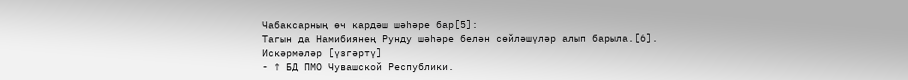Чабаксарның өч кардәш шәһәре бар[5]:
Тагын да Намибиянең Рунду шәһәре белән сөйләшүләр алып барыла.[6].
Искәрмәләр [үзгәртү]
- ↑ БД ПМО Чувашской Республики.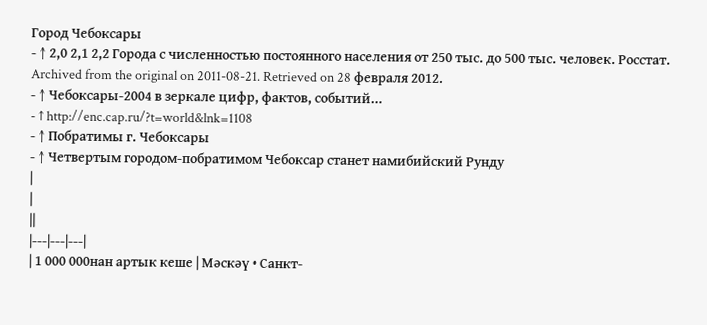Город Чебоксары
- ↑ 2,0 2,1 2,2 Города с численностью постоянного населения от 250 тыс. до 500 тыс. человек. Росстат. Archived from the original on 2011-08-21. Retrieved on 28 февраля 2012.
- ↑ Чебоксары-2004 в зеркале цифр, фактов, событий…
- ↑ http://enc.cap.ru/?t=world&lnk=1108
- ↑ Побратимы г. Чебоксары
- ↑ Четвертым городом-побратимом Чебоксар станет намибийский Рунду
|
|
||
|---|---|---|
| 1 000 000нан артык кеше | Мәскәү • Санкт-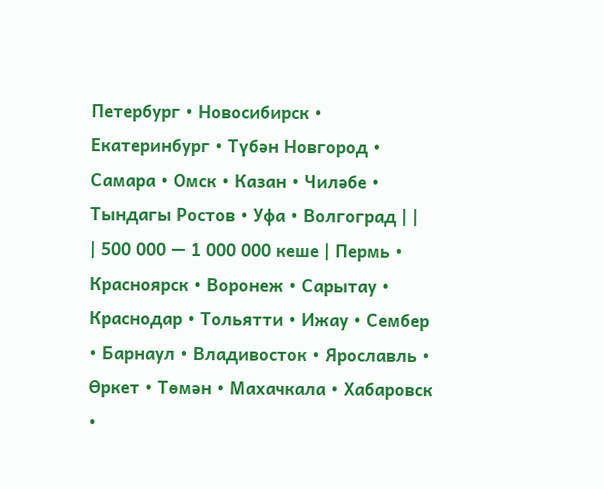Петербург • Новосибирск • Екатеринбург • Түбән Новгород • Самара • Омск • Казан • Чиләбе • Тындагы Ростов • Уфа • Волгоград | |
| 500 000 — 1 000 000 кеше | Пермь • Красноярск • Воронеж • Сарытау • Краснодар • Тольятти • Ижау • Сембер • Барнаул • Владивосток • Ярославль • Өркет • Төмән • Махачкала • Хабаровск •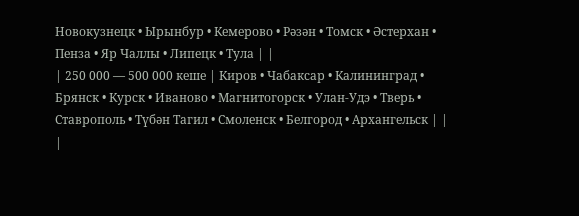Новокузнецк • Ырынбур • Кемерово • Рәзән • Томск • Әстерхан • Пенза • Яр Чаллы • Липецк • Тула | |
| 250 000 — 500 000 кеше | Киров • Чабаксар • Калининград • Брянск • Курск • Иваново • Магнитогорск • Улан-Удэ • Тверь • Ставрополь • Түбән Тагил • Смоленск • Белгород • Архангельск | |
|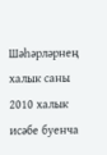Шәһәрләрнең халык саны 2010 халык исәбе буенча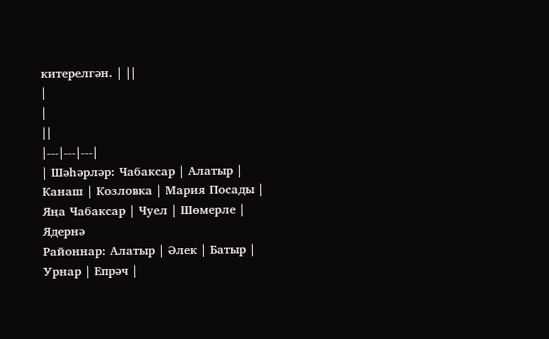китерелгән. | ||
|
|
||
|---|---|---|
| Шәһәрләр: Чабаксар | Алатыр | Канаш | Козловка | Мария Посады | Яңа Чабаксар | Чуел | Шөмерле | Ядернә
Районнар: Алатыр | Әлек | Батыр | Урнар | Епрәч |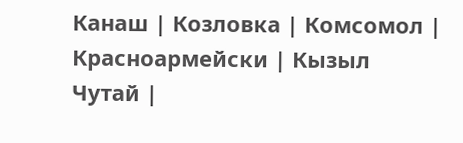Канаш | Козловка | Комсомол | Красноармейски | Кызыл Чутай |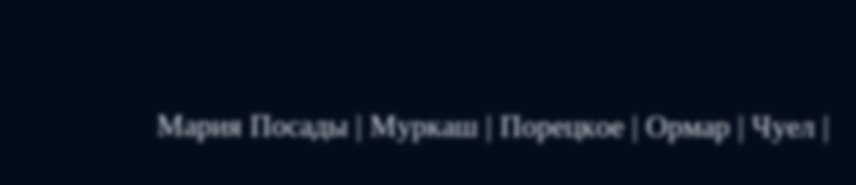Мария Посады | Муркаш | Порецкое | Ормар | Чуел |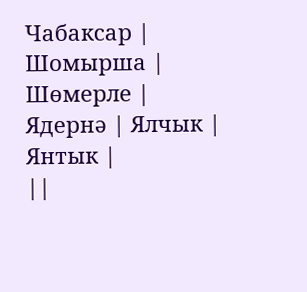Чабаксар | Шомырша | Шөмерле | Ядернә | Ялчык | Янтык |
||